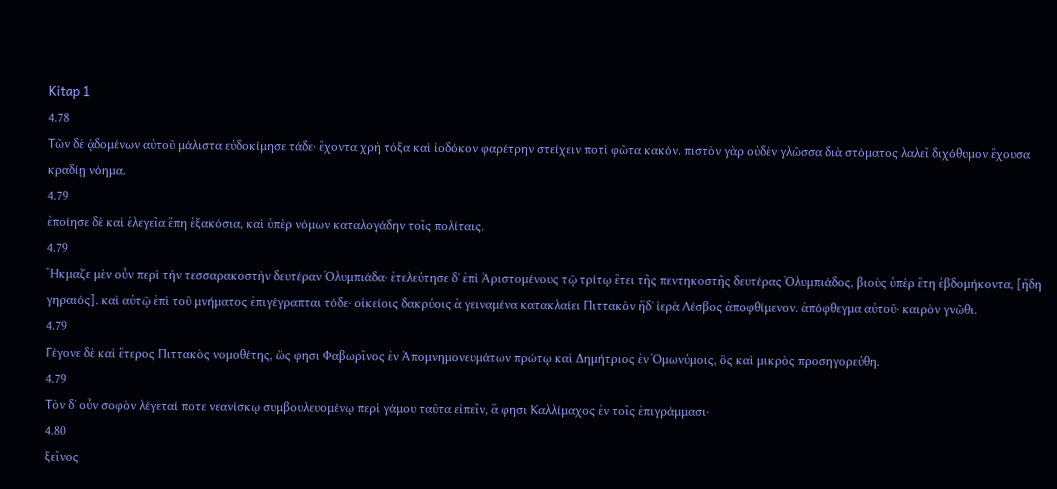Kitap 1
4.78
Τῶν δὲ ᾀδομένων αὐτοῦ μάλιστα εὐδοκίμησε τάδε· ἔχοντα χρὴ τόξα καὶ ἰοδόκον φαρέτρην στείχειν ποτὶ φῶτα κακόν. πιστὸν γὰρ οὐδὲν γλῶσσα διὰ στόματος λαλεῖ διχόθυμον ἔχουσα κραδίῃ νόημα.
4.79
ἐποίησε δὲ καὶ ἐλεγεῖα ἔπη ἑξακόσια, καὶ ὑπὲρ νόμων καταλογάδην τοῖς πολίταις.
4.79
Ἤκμαζε μὲν οὖν περὶ τὴν τεσσαρακοστὴν δευτέραν Ὀλυμπιάδα· ἐτελεύτησε δʼ ἐπὶ Ἀριστομένους τῷ τρίτῳ ἔτει τῆς πεντηκοστῆς δευτέρας Ὀλυμπιάδος, βιοὺς ὑπὲρ ἔτη ἑβδομήκοντα, [ἤδη γηραιός]. καὶ αὐτῷ ἐπὶ τοῦ μνήματος ἐπιγέγραπται τόδε· οἰκείοις δακρύοις ἁ γειναμένα κατακλαίει Πιττακὸν ἥδʼ ἱερὰ Λέσβος ἀποφθίμενον. ἀπόφθεγμα αὐτοῦ· καιρὸν γνῶθι.
4.79
Γέγονε δὲ καὶ ἕτερος Πιττακὸς νομοθέτης, ὥς φησι Φαβωρῖνος ἐν Ἀπομνημονευμάτων πρώτῳ καὶ Δημήτριος ἐν Ὁμωνύμοις, ὃς καὶ μικρὸς προσηγορεύθη.
4.79
Τὸν δʼ οὖν σοφὸν λέγεταί ποτε νεανίσκῳ συμβουλευομένῳ περὶ γάμου ταῦτα εἰπεῖν, ἅ φησι Καλλίμαχος ἐν τοῖς ἐπιγράμμασι·
4.80
ξεῖνος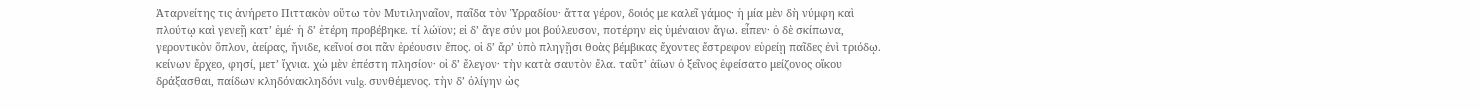Ἀταρνείτης τις ἀνήρετο Πιττακὸν οὕτω τὸν Μυτιληναῖον, παῖδα τὸν Ὑρραδίου· ἄττα γέρον, δοιός με καλεῖ γάμος· ἡ μία μὲν δὴ νύμφη καὶ πλούτῳ καὶ γενεῇ κατʼ ἐμέ· ἡ δʼ ἑτέρη προβέβηκε. τί λώϊον; εἰ δʼ ἄγε σύν μοι βούλευσον, ποτέρην εἰς ὑμέναιον ἄγω. εἶπεν· ὁ δὲ σκίπωνα, γεροντικὸν ὅπλον, ἀείρας, ἤνιδε, κεῖνοί σοι πᾶν ἐρέουσιν ἔπος. οἱ δʼ ἄρʼ ὑπὸ πληγῇσι θοὰς βέμβικας ἔχοντες ἔστρεφον εὐρείῃ παῖδες ἐνὶ τριόδῳ. κείνων ἔρχεο, φησί, μετʼ ἴχνια. χὠ μὲν ἐπέστη πλησίον· οἱ δʼ ἔλεγον· τὴν κατὰ σαυτὸν ἔλα. ταῦτʼ ἀΐων ὁ ξεῖνος ἐφείσατο μείζονος οἴκου δράξασθαι, παίδων κληδόνακληδόνι vulg. συνθέμενος. τὴν δʼ ὀλίγην ὡς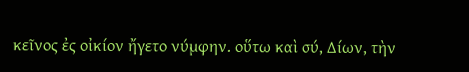κεῖνος ἐς οἰκίον ἤγετο νύμφην. οὕτω καὶ σύ, Δίων, τὴν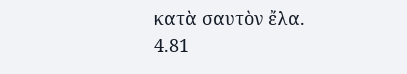κατὰ σαυτὸν ἔλα.
4.81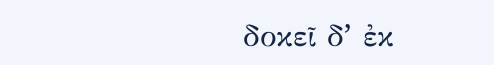δοκεῖ δʼ ἐκ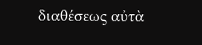διαθέσεως αὐτὰ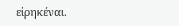εἰρηκέναι.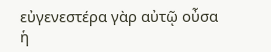εὐγενεστέρα γὰρ αὐτῷ οὖσα ἡ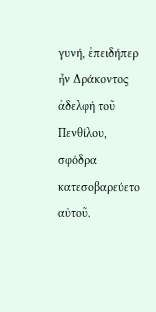γυνή, ἐπειδήπερ ἦν Δράκοντος ἀδελφὴ τοῦ Πενθίλου, σφόδρα κατεσοβαρεύετο αὐτοῦ.